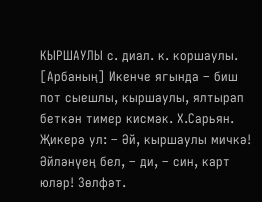КЫРШАУЛЫ с. диал. к. коршаулы. [Арбаның] Икенче ягында – биш пот сыешлы, кыршаулы, ялтырап беткән тимер кисмәк. Х.Сарьян. Җикерә ул: – Әй, кыршаулы мичкә! Әйләнүең бел, – ди, – син, карт юләр! Зөлфәт.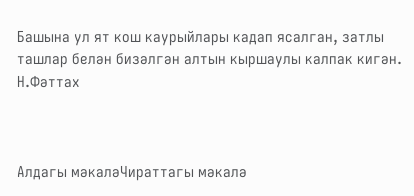Башына ул ят кош каурыйлары кадап ясалган, затлы ташлар белән бизәлгән алтын кыршаулы калпак кигән. Н.Фәттах



Алдагы мәкаләЧираттагы мәкалә